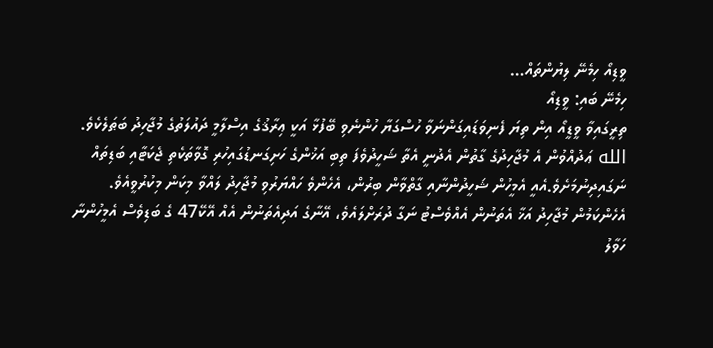ވީޑިއޯ ހިމެނޭ ލިޔުންތައް…
ހިމެނޭ ބައި: ވީޑިއޯ
ތިރީގައިވާ ވީޑީއޯ އިން ތިޔަ ފެނިވަޑައިގަންނަވާ ހުސްގަޔާ ހުންނެވި ބޭފުޅާ އަކީ ޢިރާޤުގެ އިސްލާމީ ދައުލަތުގެ މުޖާހިދު ބަޠަލެކެވެ. الله ޢަދުއްވުން އެ މުޖާހިދުގެ ގާތުން އެދުނީ އެތާ ޝަހީދުވެފަ ތިބި އަޚުންގެ ހަށިގަނޑުގައިހުރި ގޮވާތަކެތި ޖެކަޓާއި ބަޑިތައް ނަގައިދިނުމަށެވެ.އެއީ އެމީހުން ޝަހީދުންނާއި ގާތްވާން ބިރުން، އެހެންވެ ހައްޔަރުވި މުޖާހިދު ލައްވާ މިކަން މިކުރުވީއެވެ. އެހެންކަމުން މުޖާހިދު އަޚާ އެތަނުން އެއްވެސްޓު ނަގާ ދުރަށްލައެވެ، އޭނާގެ އަދިއެތަނުން އެއް އޭކޭ47 ގެ ބަޑިވެސް އެމީހުންނާ ހަވާލު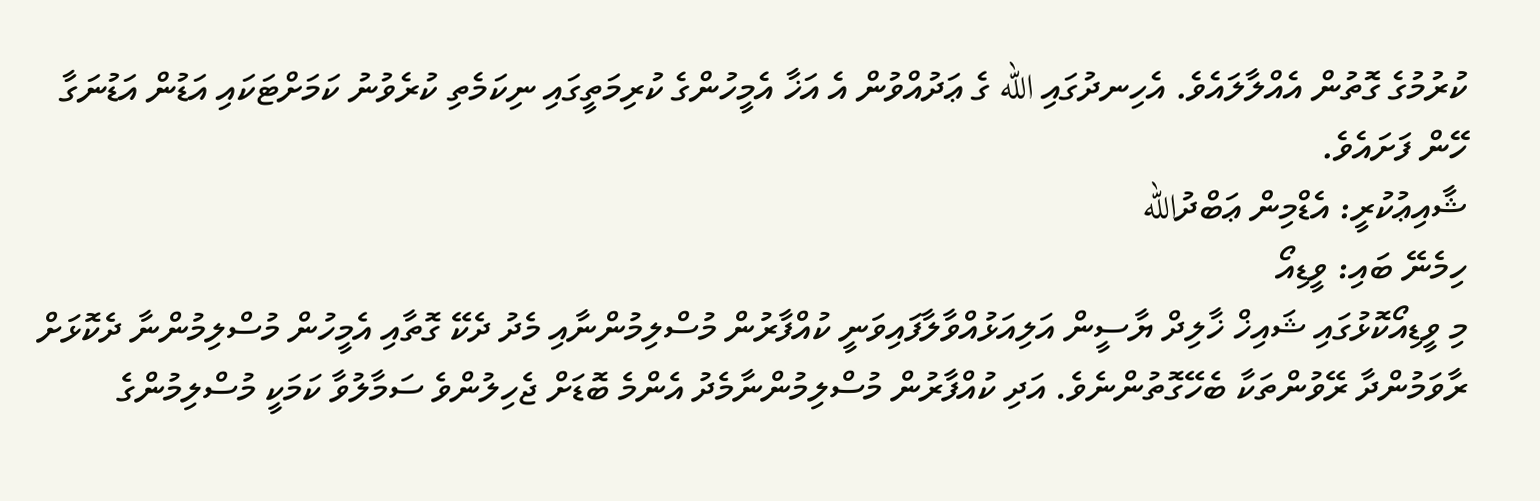ކުރުމުގެ ގޮތުން އެއްލާލައެވެ. އެހިނދުގައި الله ގެ ޢަދުއްވުން އެ އަޚާ އެމީހުންގެ ކުރިމަތީގައި ނިކަމެތި ކުރެވުނު ކަމަށްޓަކައި އަޑުން އަޑުނަގާ ހޭން ފަށައެވެ.
ޝާއިޢުކުރީ: އެޑްމިން ޢަބްދުالله
ހިމެނޭ ބައި: ވީޑިއޯ
މި ވީޑިއޯކޮޅުގައި ޝައިޚް ޚާލިދް ޔާސީން އަލިއަޅުއްވާލާފައިވަނީ ކުއްފާރުން މުސްލިމުންނާއި މެދު ދެކޭ ގޮތާއި އެމީހުން މުސްލިމުންނާ ދެކޮޅަށް ރާވަމުންދާ ރޭވުންތަކާ ބެހޭގޮތުންނެވެ. އަދި ކުއްފާރުން މުސްލިމުންނާމެދު އެންމެ ބޮޑަށް ޖެހިލުންވެ ސަމާލުވާ ކަމަކީ މުސްލިމުންގެ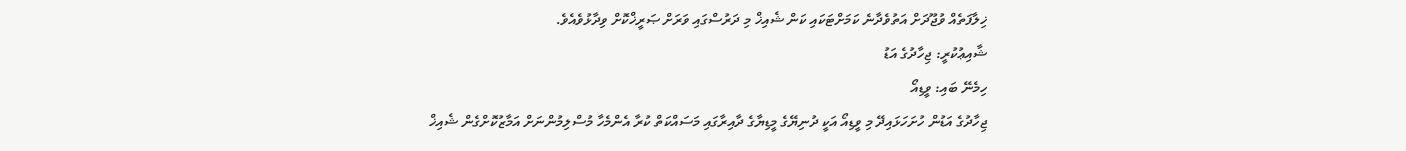ޚިލާފަތެއް ވުޖޫދަށް އަތުވެދާނެ ކަމަށްޓަކައި ކަން ޝެއިޚް މި ދަރުސްގައި ވަރަށް ޞަރީޚްކޮށް ވިދާޅުވެއެވެ.
ޝާއިޢުކުރީ: ޖިހާދުގެ އަޑު
ހިމެނޭ ބައި: ވީޑިއޯ
ޖިހާދުގެ އަޑުން ހުށަހަޅައިދޭ މި ވީޑިއޯ އަކީ ދުނިޔޭގެ މީޑިޔާގެ ދާއިރާގައި މަސައްކަތް ކުރާ އެންމެހާ މުސްލިމުންނަށް އަމާޒުކޮށްގެން ޝެއިޚް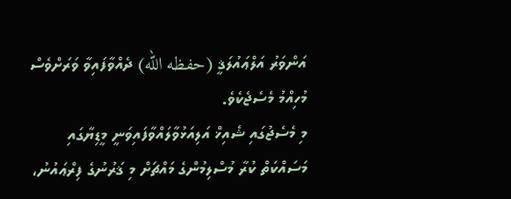އަންވަރު އަލްޢައުލަޤީ (حفظه الله) ދެއްވާފައިވާ ވަރަށްވެސް މުހިއްމު މެސެޖެކެވެ.
މި މެސެޖުގައި ޝެއިޚް އަލިއަޅުވާލައްވާފައިވަނީ މީޑިޔާގައި މަސައްކަތް ކުރާ މުސްލިމުންގެ މައްޗަށް މި ޤަރުނުގެ ފިރްޢައުނު،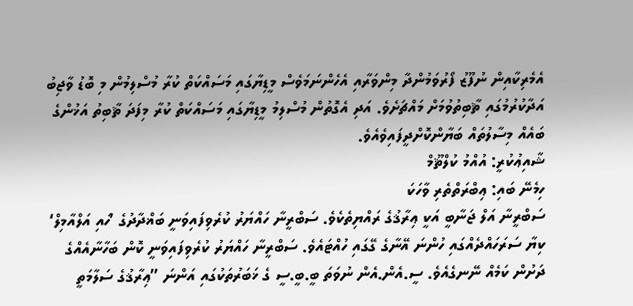އެމެރިކާއިން ނުފޫޒު ފޯރުވަމުންދާ މިންވަރާއި އެހެންނަމަވެސް މީޑިޔާގައި މަސައްކަތް ކުރާ މުސްލިމުން މި ބޮޑު ވާޖިބު އަދާކުރުމުގައި ޘާބިތުވުމަށް މައްޗަށެވެ. އަދި އެގޮތުން މުސްލިމު މީޑިޔާގައި މަސައްކަތް ކުރާ މިފަދަ ޘާބިތު އަޚުންގެ ބައެއް މިސާލުތައް ބަޔާންކޮށްދީފައިވެއެވެ.
ޝާއިޢުކުރީ: އުއްމު ކުލްޘޫމް
ހިމެނޭ ބައި: ޢިބްރަތްތެރި ވާހަކަ
ސަބްރީނާ އަލް ޖަނާބީ އަކީ ޢިރާޤުގެ ރައްޔިތެކެވެ. ސަބްރީނާ ހައްޔަރު ކުރެވިފައިވަނީ ބަޣްދާދުގެ ’ހައި އަލްއާމިލް‘ ކިޔާ ސަރަހައްދެއްގައި ހުންނަ އޭނާގެ ގޭގައި ހުއްޓައެވެ. ސަބްރީނާ ހައްޔަރު ކުރެވިފައިވަނީ ކޮން ބަހާނާއެއްގެ ދަށުން ކަމެއް ނޭނގެއެވެ. ސީ.އެން.އެން ނުވަތަ ބީ.ބީ.ސީ ގެ ޚަބަރުތަކުގައި އަންނަ ”ޢިރާޤުގެ ސަލާމަތީ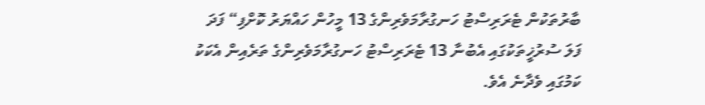ބާރުތަކުން ޓެރަރިސްޓު ހަނގުރާމަވެރިންގެ 13 މީހުން ހައްޔަރު ކޮށްފި“ ފަދަ ފަލަ ސުރުޚީތަކުގައި އެބުނާ 13 ޓެރަރިސްޓު ހަނގުރާމަވެރިންގެ ތަރެއިން އެކަކު ކަމުގައި ވެދާނެ އެވެ.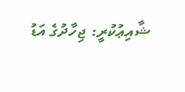ޝާއިޢުކުރީ: ޖިހާދުގެ އަޑު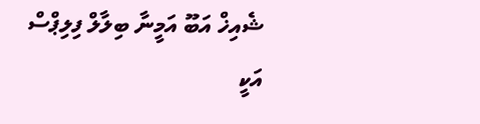ޝެއިޚް އަބޫ އަމީނާ ބިލާލް ފިލިޕްސް އަކީ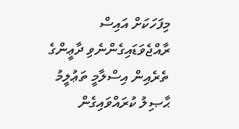މިފަހަކަށް އައިސް ރާއްޖެވަޑައިގެންނެވި ދާޢީންގެ ތެރެއިން އިސްލާމީ ތަޢުލީމު ޙާޞިލު ކުރައްވައިގެން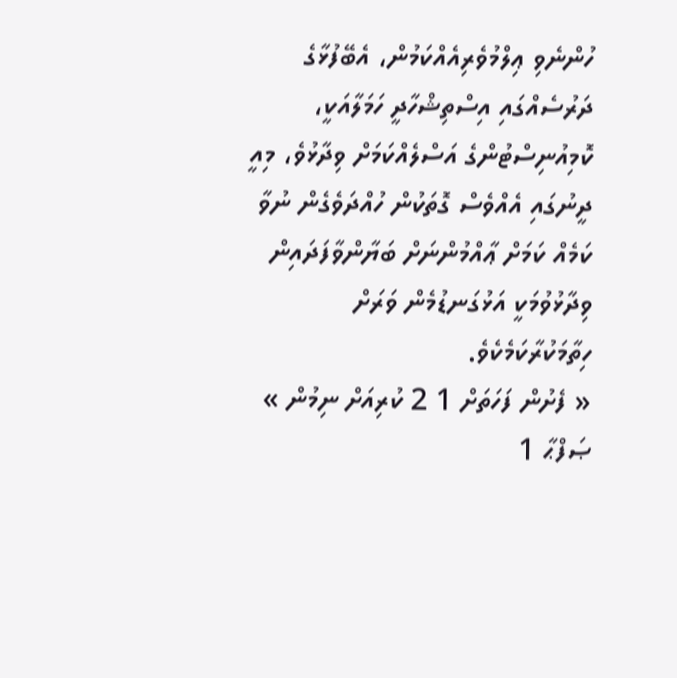ހުންނެވި ޢިލްމުވެރިއެއްކަމުން، އެބޭފުޅާގެ ދަރުސެއްގައި އިސްތިޝްހާދީ ހަމަލާއަކީ، ކޮމިއުނިސްޓުންގެ އަސްލެއްކަމަށް ވިދާޅުވެ، މިއީ ދީނުގައި އެއްވެސް ގޮތަކުން ހުއްދަވެގެން ނުވާ ކަމެއް ކަމަށް ޢާއްމުންނަށް ބަޔާންވާފަދައިން ވިދާޅުވުމަކީ އަޅުގަނޑުމެން ވަރަށް ހިތާމަކުރާކަމެކެވެ.
« ފެށުން ފަހަތަށް 1 2 ކުރިއަށް ނިމުން »
ޞަފްޙާ 1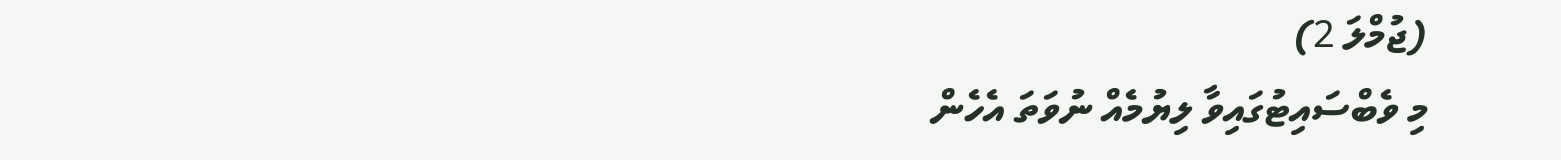(ޖުމްލަ 2)
މި ވެބްސައިޓުގައިވާ ލިޔުމެއް ނުވަތަ އެހެން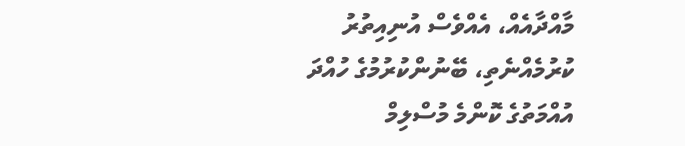މާއްދާއެއް، އެއްވެސް އުނިއިތުރު ކުރުމެއްނެތި، ބޭނުންކުރުމުގެ ހުއްދަ އުއްމަތުގެ ކޮންމެ މުސްލިމް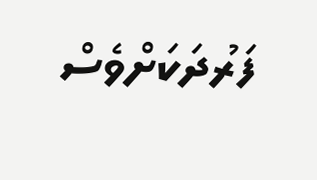ފަރުދަކަށްވެސް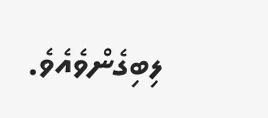ލިބިގެންވެއެވެ.